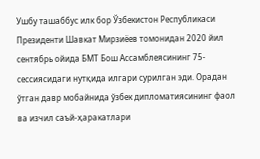Ушбу ташаббус илк бор Ўзбекистон Республикаси Президенти Шавкат Мирзиёев томонидан 2020 йил сентябрь ойида БМТ Бош Ассамблеясининг 75-сессиясидаги нутқида илгари сурилган эди. Орадан ўтган давр мобайнида ўзбек дипломатиясининг фаол ва изчил саъй-ҳаракатлари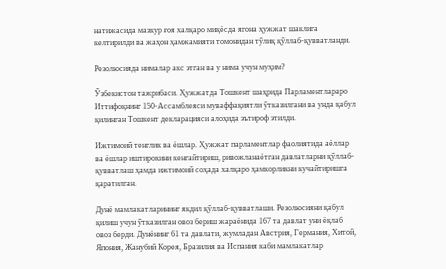натижасида мазкур ғоя халқаро миқёсда ягона ҳужжат шаклига келтирилди ва жаҳон ҳамжамияти томонидан тўлиқ қўллаб-қувватланди.

Резолюсияда нималар акс этган ва у нима учун муҳим?

Ўзбекистон тажрибаси. Ҳужжатда Тошкент шаҳрида Парламентлараро Иттифоқнинг 150-Ассамблеяси муваффақиятли ўтказилгани ва унда қабул қилинган Тошкент декларацияси алоҳида эътироф этилди.

Ижтимоий тенглик ва ёшлар. Ҳужжат парламентлар фаолиятида аёллар ва ёшлар иштирокини кенгайтириш, ривожланаётган давлатларни қўллаб-қувватлаш ҳамда ижтимоий соҳада халқаро ҳамкорликни кучайтиришга қаратилган.

Дунё мамлакатларининг якдил қўллаб-қувватлаши. Резолюсияни қабул қилиш учун ўтказилган овоз бериш жараёнида 167 та давлат уни ёқлаб овоз берди. Дунёнинг 61 та давлати, жумладан Австрия, Германия, Хитой, Япония, Жанубий Корея, Бразилия ва Испания каби мамлакатлар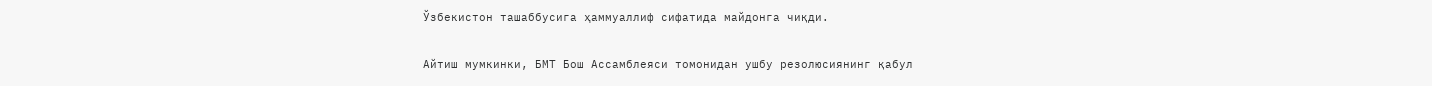Ўзбекистон ташаббусига ҳаммуаллиф сифатида майдонга чиқди.

Айтиш мумкинки, БМТ Бош Ассамблеяси томонидан ушбу резолюсиянинг қабул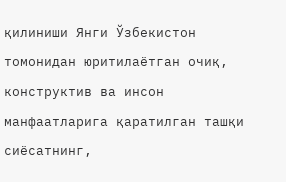қилиниши Янги Ўзбекистон томонидан юритилаётган очиқ, конструктив ва инсон манфаатларига қаратилган ташқи сиёсатнинг,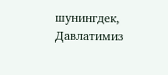шунингдек, Давлатимиз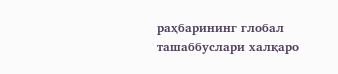раҳбарининг глобал ташаббуслари халқаро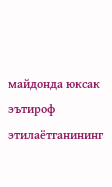майдонда юксак эътироф этилаётганининг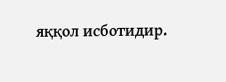яққол исботидир.